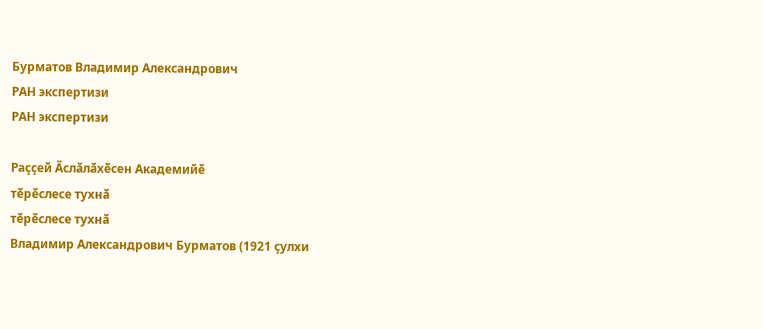Бурматов Владимир Александрович
РАН экспертизи
РАН экспертизи

Раҫҫей Ӑслӑлӑхӗсен Академийӗ
тӗрӗслесе тухнӑ
тӗрӗслесе тухнӑ
Владимир Александрович Бурматов (1921 ҫулхи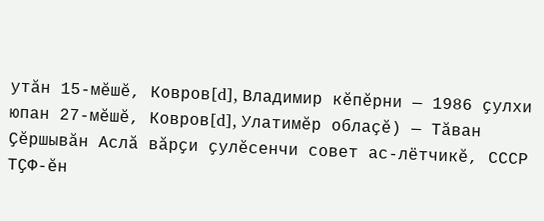утӑн 15-мӗшӗ, Ковров[d], Владимир кӗпӗрни — 1986 ҫулхи юпан 27-мӗшӗ, Ковров[d], Улатимĕр облаçĕ) — Тӑван Ҫӗршывӑн Аслӑ вӑрҫи ҫулӗсенчи совет ас-лётчикӗ, СССР ТҪФ-ӗн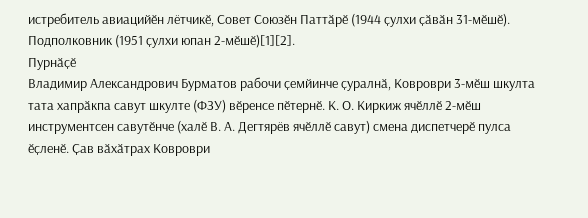истребитель авиацийӗн лётчикӗ, Совет Союзӗн Паттӑрӗ (1944 ҫулхи ҫӑвӑн 31-мӗшӗ). Подполковник (1951 ҫулхи юпан 2-мӗшӗ)[1][2].
Пурнӑҫӗ
Владимир Александрович Бурматов рабочи ҫемйинче ҫуралнӑ, Ковроври 3-мӗш шкулта тата хапрӑкпа савут шкулте (ФЗУ) вӗренсе пӗтернӗ. К. О. Киркиж ячӗллӗ 2-мӗш инструментсен савутӗнче (халӗ В. А. Дегтярёв ячӗллӗ савут) смена диспетчерӗ пулса ӗҫленӗ. Ҫав вӑхӑтрах Ковроври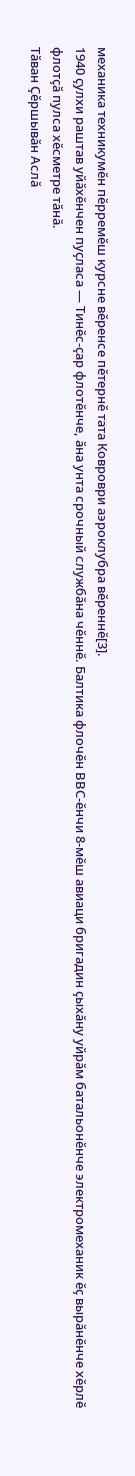механика техникумӗн пӗрремӗш курсне вӗренсе пӗтернӗ тата Ковроври аэроклубра вӗреннӗ[3].
1940 ҫулхи раштав уйӑхӗнчен пуҫласа — Тинӗс-ҫар флотӗнче, ӑна унта срочный службӑна чӗннӗ. Балтика флочӗн ВВС-ӗнчи 8-мӗш авиаци бригадин ҫыхӑну уйрӑм батальонӗнче электромеханик ӗҫ вырӑнӗнче хӗрлӗ флотҫӑ пулса хӗсметре тӑнӑ.
Тӑван Ҫӗршывӑн Аслӑ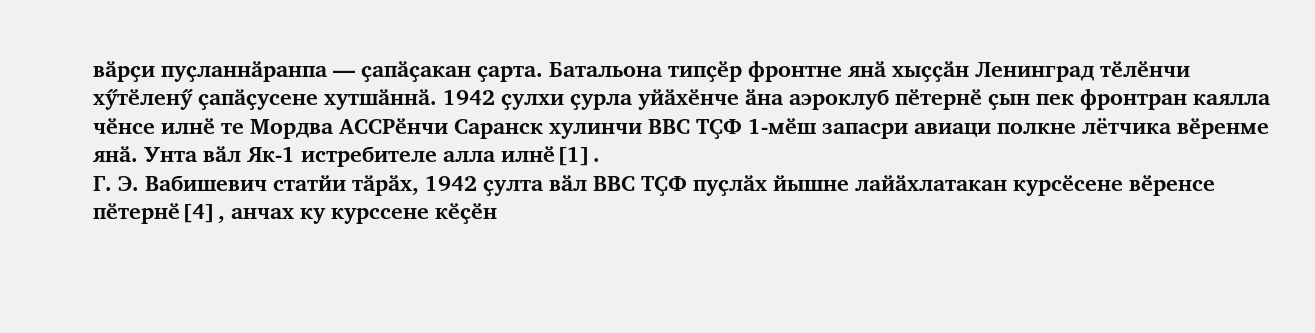вӑрҫи пуҫланнӑранпа — ҫапӑҫакан ҫарта. Батальона типҫӗр фронтне янӑ хыҫҫӑн Ленинград тӗлӗнчи хӳтӗленӳ ҫапӑҫусене хутшӑннӑ. 1942 ҫулхи ҫурла уйӑхӗнче ӑна аэроклуб пӗтернӗ ҫын пек фронтран каялла чӗнсе илнӗ те Мордва АССРӗнчи Саранск хулинчи ВВС ТҪФ 1-мӗш запасри авиаци полкне лётчика вӗренме янӑ. Унта вӑл Як-1 истребителе алла илнӗ[1].
Г. Э. Вабишевич статйи тӑрӑх, 1942 ҫулта вӑл ВВС ТҪФ пуҫлӑх йышне лайӑхлатакан курсӗсене вӗренсе пӗтернӗ[4], анчах ку курссене кӗҫӗн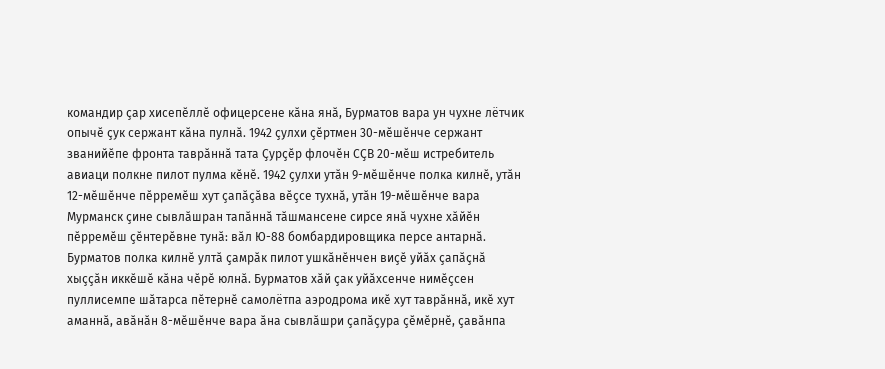командир ҫар хисепӗллӗ офицерсене кӑна янӑ, Бурматов вара ун чухне лётчик опычӗ ҫук сержант кӑна пулнӑ. 1942 ҫулхи ҫӗртмен 30-мӗшӗнче сержант званийӗпе фронта таврӑннӑ тата Ҫурҫӗр флочӗн СҪВ 20-мӗш истребитель авиаци полкне пилот пулма кӗнӗ. 1942 ҫулхи утӑн 9-мӗшӗнче полка килнӗ, утӑн 12-мӗшӗнче пӗрремӗш хут ҫапӑҫӑва вӗҫсе тухнӑ, утӑн 19-мӗшӗнче вара Мурманск ҫине сывлӑшран тапӑннӑ тӑшмансене сирсе янӑ чухне хӑйӗн пӗрремӗш ҫӗнтерӗвне тунӑ: вӑл Ю-88 бомбардировщика персе антарнӑ. Бурматов полка килнӗ ултӑ ҫамрӑк пилот ушкӑнӗнчен виҫӗ уйӑх ҫапӑҫнӑ хыҫҫӑн иккӗшӗ кӑна чӗрӗ юлнӑ. Бурматов хӑй ҫак уйӑхсенче нимӗҫсен пуллисемпе шӑтарса пӗтернӗ самолётпа аэродрома икӗ хут таврӑннӑ, икӗ хут аманнӑ, авӑнӑн 8-мӗшӗнче вара ӑна сывлӑшри ҫапӑҫура ҫӗмӗрнӗ, ҫавӑнпа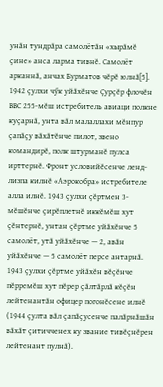унӑн тундрӑра самолётӑн «хырӑмӗ ҫине» анса ларма тивнӗ. Самолёт арканнӑ, анчах Бурматов чӗрӗ юлнӑ[5].
1942 ҫулхи чӳк уйӑхӗнче Ҫурҫӗр флочӗн ВВС 255-мӗш истребитель авиаци полкне куҫарнӑ, унта вӑл малаллахи мӗнпур ҫапӑҫу вӑхӑтӗнче пилот, звено командирӗ, полк штурманӗ пулса ирттернӗ. Фронт условийӗсенче ленд-лизпа килнӗ «Аэрокобра» истребителе алла илнӗ. 1943 ҫулхи ҫӗртмен 3-мӗшӗнче ҫирӗплетнӗ иккӗмӗш хут ҫӗнтернӗ, унтан ҫӗртме уйӑхӗнче 5 самолёт, утӑ уйӑхӗнче — 2, авӑн уйӑхӗнче — 5 самолёт персе антарнӑ. 1943 ҫулхи ҫӗртме уйӑхӗн вӗҫӗнче пӗрремӗш хут пӗрер ҫӑлтӑрлӑ кӗҫӗн лейтенантӑн офицер погонӗсене илнӗ (1944 ҫулта вӑл ҫапӑҫусенче палӑрнӑшӑн вӑхӑт ҫитичченех ку звание тивӗҫнӗрен лейтенант пулнӑ).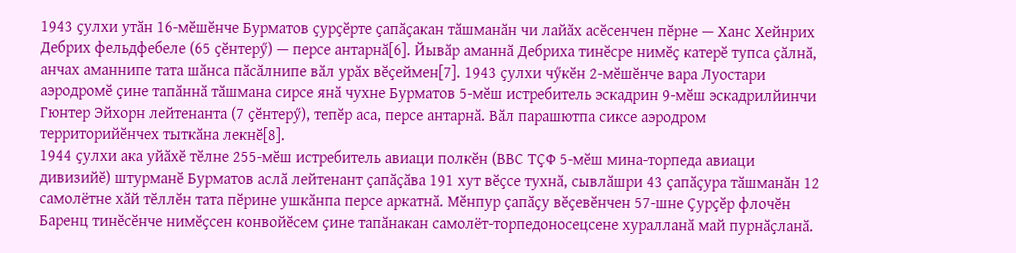1943 ҫулхи утӑн 16-мӗшӗнче Бурматов ҫурҫӗрте ҫапӑҫакан тӑшманӑн чи лайӑх асӗсенчен пӗрне — Ханс Хейнрих Дебрих фельдфебеле (65 ҫӗнтерӳ) — персе антарнӑ[6]. Йывӑр аманнӑ Дебриха тинӗсре нимӗҫ катерӗ тупса ҫӑлнӑ, анчах аманнипе тата шӑнса пӑсӑлнипе вӑл урӑх вӗҫеймен[7]. 1943 ҫулхи чӳкӗн 2-мӗшӗнче вара Луостари аэродромӗ ҫине тапӑннӑ тӑшмана сирсе янӑ чухне Бурматов 5-мӗш истребитель эскадрин 9-мӗш эскадрилйинчи Гюнтер Эйхорн лейтенанта (7 ҫӗнтерӳ), тепӗр аса, персе антарнӑ. Вӑл парашютпа сиксе аэродром территорийӗнчех тыткӑна лекнӗ[8].
1944 ҫулхи ака уйӑхӗ тӗлне 255-мӗш истребитель авиаци полкӗн (ВВС ТҪФ 5-мӗш мина-торпеда авиаци дивизийӗ) штурманӗ Бурматов аслӑ лейтенант ҫапӑҫӑва 191 хут вӗҫсе тухнӑ, сывлӑшри 43 ҫапӑҫура тӑшманӑн 12 самолётне хӑй тӗллӗн тата пӗрине ушкӑнпа персе аркатнӑ. Мӗнпур ҫапӑҫу вӗҫевӗнчен 57-шне Ҫурҫӗр флочӗн Баренц тинӗсӗнче нимӗҫсен конвойӗсем ҫине тапӑнакан самолёт-торпедоносецсене хуралланӑ май пурнӑҫланӑ.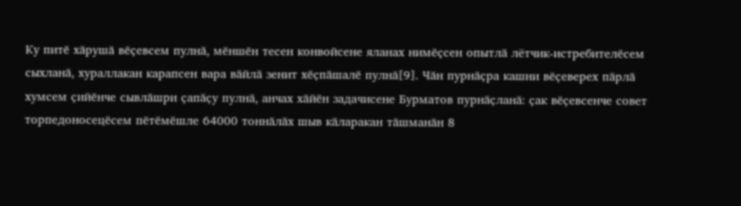Ку питӗ хӑрушӑ вӗҫевсем пулнӑ, мӗншӗн тесен конвойсене яланах нимӗҫсен опытлӑ лётчик-истребителӗсем сыхланӑ, хураллакан карапсен вара вӑйлӑ зенит хӗҫпӑшалӗ пулнӑ[9]. Чӑн пурнӑҫра кашни вӗҫеверех пӑрлӑ хумсем ҫийӗнче сывлӑшри ҫапӑҫу пулнӑ, анчах хӑйӗн задачисене Бурматов пурнӑҫланӑ: ҫак вӗҫевсенче совет торпедоносецӗсем пӗтӗмӗшле 64000 тоннӑлӑх шыв кӑларакан тӑшманӑн 8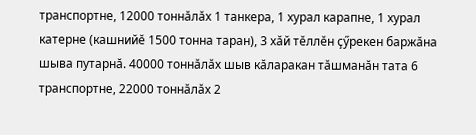транспортне, 12000 тоннӑлӑх 1 танкера, 1 хурал карапне, 1 хурал катерне (кашнийӗ 1500 тонна таран), 3 хӑй тӗллӗн ҫӳрекен баржӑна шыва путарнӑ. 40000 тоннӑлӑх шыв кӑларакан тӑшманӑн тата 6 транспортне, 22000 тоннӑлӑх 2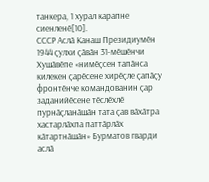танкера, 1 хурал карапне сиенленӗ[10].
СССР Аслӑ Канаш Президиумӗн 1944 ҫулхи ҫӑвӑн 31-мӗшӗнчи Хушӑвӗпе «нимӗҫсен тапӑнса килекен ҫарӗсене хирӗҫле ҫапӑҫу фронтӗнче командованин ҫар заданийӗсене тӗслӗхлӗ пурнӑҫланӑшӑн тата ҫав вӑхӑтра хастарлӑхпа паттӑрлӑх кӑтартнӑшӑн» Бурматов гварди аслӑ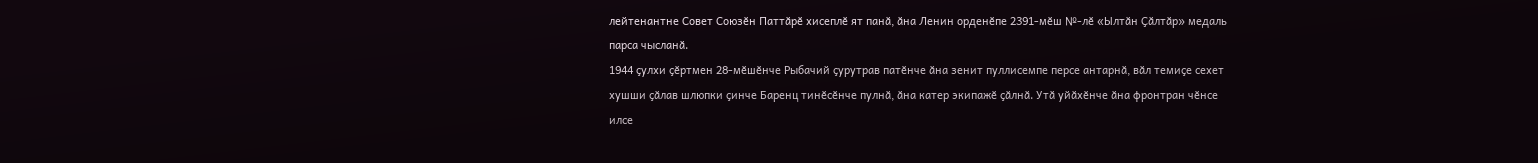лейтенантне Совет Союзӗн Паттӑрӗ хисеплӗ ят панӑ, ӑна Ленин орденӗпе 2391-мӗш №-лӗ «Ылтӑн Ҫӑлтӑр» медаль парса чысланӑ.
1944 ҫулхи ҫӗртмен 28-мӗшӗнче Рыбачий ҫурутрав патӗнче ӑна зенит пуллисемпе персе антарнӑ, вӑл темиҫе сехет хушши ҫӑлав шлюпки ҫинче Баренц тинӗсӗнче пулнӑ, ӑна катер экипажӗ ҫӑлнӑ. Утӑ уйӑхӗнче ӑна фронтран чӗнсе илсе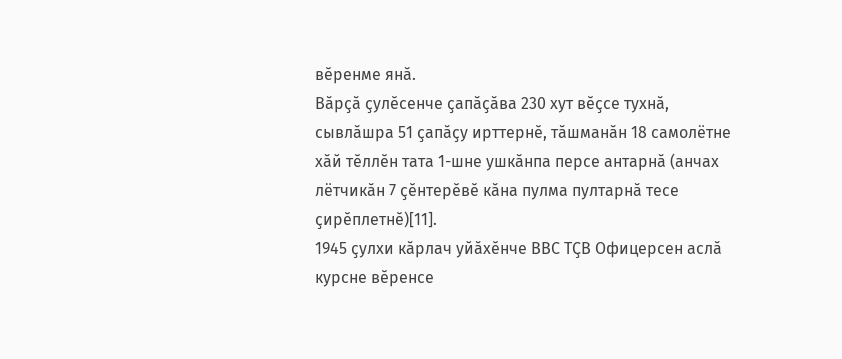вӗренме янӑ.
Вӑрҫӑ ҫулӗсенче ҫапӑҫӑва 230 хут вӗҫсе тухнӑ, сывлӑшра 51 ҫапӑҫу ирттернӗ, тӑшманӑн 18 самолётне хӑй тӗллӗн тата 1-шне ушкӑнпа персе антарнӑ (анчах лётчикӑн 7 ҫӗнтерӗвӗ кӑна пулма пултарнӑ тесе ҫирӗплетнӗ)[11].
1945 ҫулхи кӑрлач уйӑхӗнче ВВС ТҪВ Офицерсен аслӑ курсне вӗренсе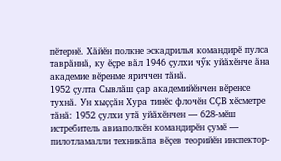пӗтернӗ. Хӑйӗн полкне эскадрилья командирӗ пулса таврӑннӑ, ку ӗҫре вӑл 1946 ҫулхи чӳк уйӑхӗнче ӑна академие вӗренме яриччен тӑнӑ.
1952 ҫулта Сывлӑш ҫар академийӗнчен вӗренсе тухнӑ. Ун хыҫҫӑн Хура тинӗс флочӗн СҪВ хӗсметре тӑнӑ: 1952 ҫулхи утӑ уйӑхӗнчен — 628-мӗш истребитель авиаполкӗн командирӗн ҫумӗ — пилотламалли техникӑпа вӗҫев теорийӗн инспектор-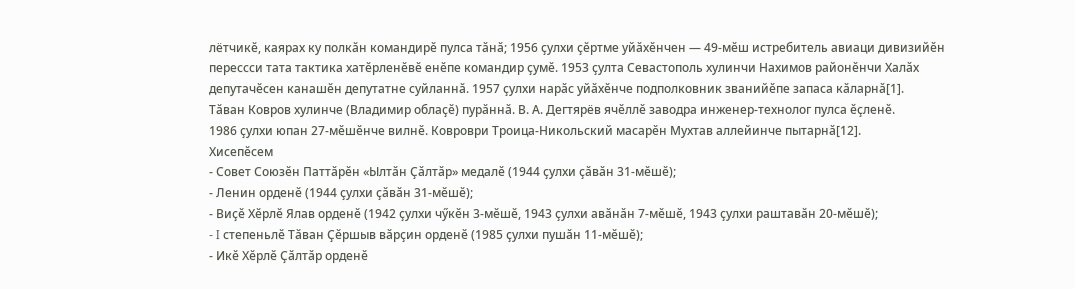лётчикӗ, каярах ку полкӑн командирӗ пулса тӑнӑ; 1956 ҫулхи ҫӗртме уйӑхӗнчен — 49-мӗш истребитель авиаци дивизийӗн перессси тата тактика хатӗрленӗвӗ енӗпе командир ҫумӗ. 1953 ҫулта Севастополь хулинчи Нахимов районӗнчи Халӑх депутачӗсен канашӗн депутатне суйланнӑ. 1957 ҫулхи нарӑс уйӑхӗнче подполковник званийӗпе запаса кӑларнӑ[1].
Тӑван Ковров хулинче (Владимир облаҫӗ) пурӑннӑ. В. А. Дегтярёв ячӗллӗ заводра инженер-технолог пулса ӗҫленӗ.
1986 ҫулхи юпан 27-мӗшӗнче вилнӗ. Ковроври Троица-Никольский масарӗн Мухтав аллейинче пытарнӑ[12].
Хисепӗсем
- Совет Союзӗн Паттӑрӗн «Ылтӑн Ҫӑлтӑр» медалӗ (1944 ҫулхи ҫӑвӑн 31-мӗшӗ);
- Ленин орденӗ (1944 ҫулхи ҫӑвӑн 31-мӗшӗ);
- Виҫӗ Хӗрлӗ Ялав орденӗ (1942 ҫулхи чӳкӗн 3-мӗшӗ, 1943 ҫулхи авӑнӑн 7-мӗшӗ, 1943 ҫулхи раштавӑн 20-мӗшӗ);
- I степеньлӗ Тӑван Ҫӗршыв вӑрҫин орденӗ (1985 ҫулхи пушӑн 11-мӗшӗ);
- Икӗ Хӗрлӗ Ҫӑлтӑр орденӗ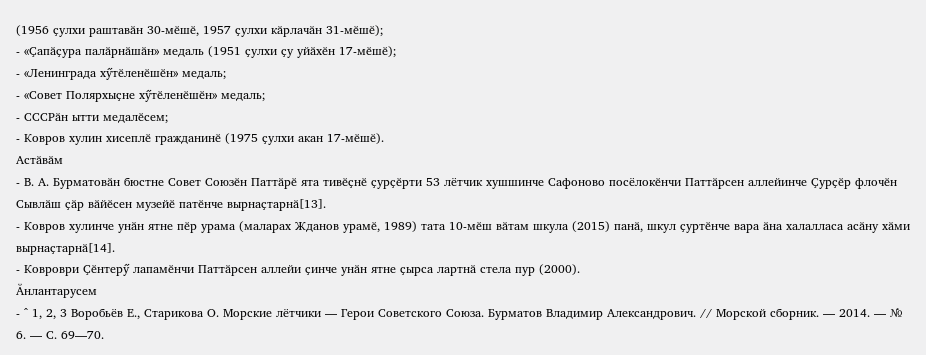(1956 ҫулхи раштавӑн 30-мӗшӗ, 1957 ҫулхи кӑрлачӑн 31-мӗшӗ);
- «Ҫапӑҫура палӑрнӑшӑн» медаль (1951 ҫулхи ҫу уйӑхӗн 17-мӗшӗ);
- «Ленинграда хӳтӗленӗшӗн» медаль;
- «Совет Полярхыҫне хӳтӗленӗшӗн» медаль;
- СССРӑн ытти медалӗсем;
- Ковров хулин хисеплӗ гражданинӗ (1975 ҫулхи акан 17-мӗшӗ).
Астӑвӑм
- В. А. Бурматовӑн бюстне Совет Союзӗн Паттӑрӗ ята тивӗҫнӗ ҫурҫӗрти 53 лётчик хушшинче Сафоново посёлокӗнчи Паттӑрсен аллейинче Ҫурҫӗр флочӗн Сывлӑш ҫӑр вӑйӗсен музейӗ патӗнче вырнаҫтарнӑ[13].
- Ковров хулинче унӑн ятне пӗр урама (маларах Жданов урамӗ, 1989) тата 10-мӗш вӑтам шкула (2015) панӑ, шкул ҫуртӗнче вара ӑна халалласа асӑну хӑми вырнаҫтарнӑ[14].
- Ковроври Ҫӗнтерӳ лапамӗнчи Паттӑрсен аллейи ҫинче унӑн ятне ҫырса лартнӑ стела пур (2000).
Ӑнлантарусем
- ^ 1, 2, 3 Воробьёв Е., Старикова О. Морские лётчики — Герои Советского Союза. Бурматов Владимир Александрович. // Морской сборник. — 2014. — № 6. — С. 69—70.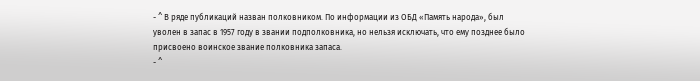- ^ В ряде публикаций назван полковником. По информации из ОБД «Память народа», был уволен в запас в 1957 году в звании подполковника, но нельзя исключать, что ему позднее было присвоено воинское звание полковника запаса.
- ^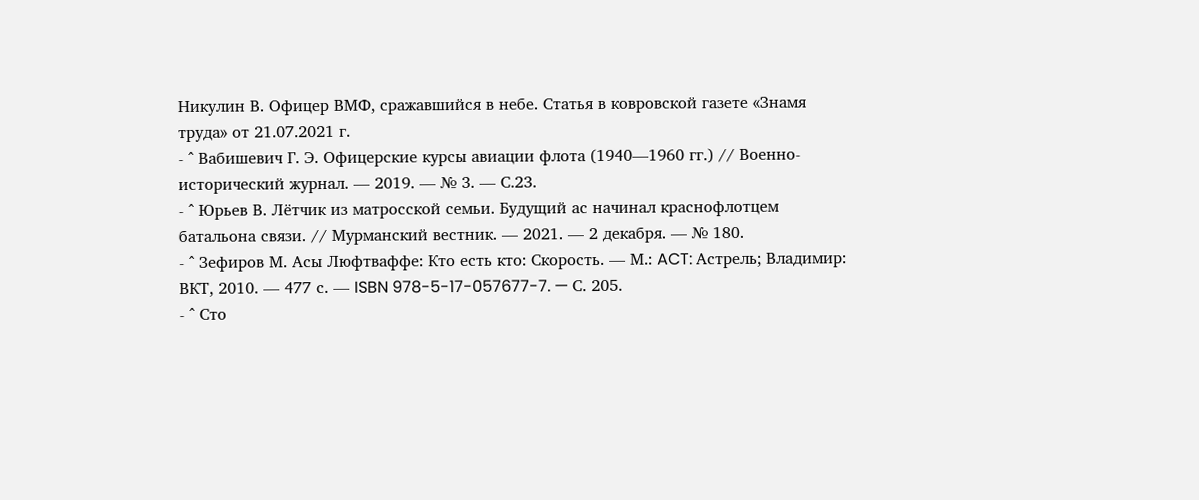Никулин В. Офицер ВМФ, сражавшийся в небе. Статья в ковровской газете «Знамя труда» от 21.07.2021 г.
- ^ Вабишевич Г. Э. Офицерские курсы авиации флота (1940—1960 гг.) // Военно-исторический журнал. — 2019. — № 3. — С.23.
- ^ Юрьев В. Лётчик из матросской семьи. Будущий ас начинал краснофлотцем батальона связи. // Мурманский вестник. — 2021. — 2 декабря. — № 180.
- ^ Зефиров М. Асы Люфтваффе: Кто есть кто: Скорость. — М.: ACT: Астрель; Владимир: ВКТ, 2010. — 477 с. — ISBN 978-5-17-057677-7. — С. 205.
- ^ Сто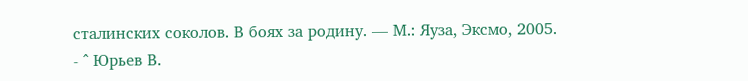сталинских соколов. В боях за родину. — М.: Яуза, Эксмо, 2005.
- ^ Юрьев В.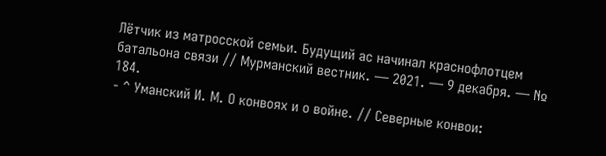Лётчик из матросской семьи. Будущий ас начинал краснофлотцем батальона связи // Мурманский вестник. — 2021. — 9 декабря. — № 184.
- ^ Уманский И. М. О конвоях и о войне. // Северные конвои: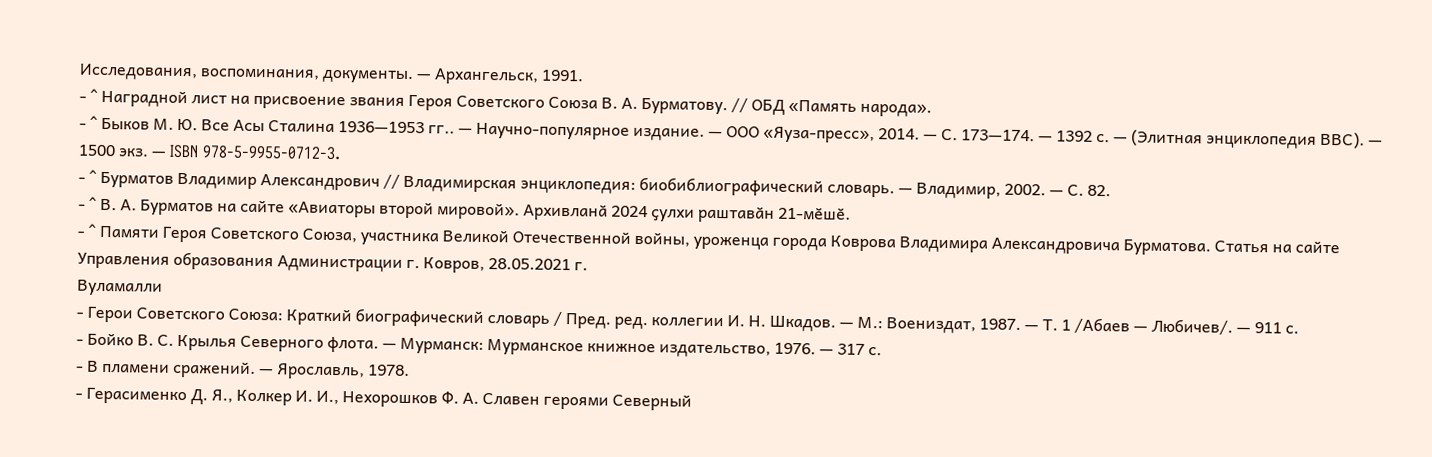Исследования, воспоминания, документы. — Архангельск, 1991.
- ^ Наградной лист на присвоение звания Героя Советского Союза В. А. Бурматову. // ОБД «Память народа».
- ^ Быков М. Ю. Все Асы Сталина 1936—1953 гг.. — Научно-популярное издание. — ООО «Яуза-пресс», 2014. — С. 173—174. — 1392 с. — (Элитная энциклопедия ВВС). — 1500 экз. — ISBN 978-5-9955-0712-3.
- ^ Бурматов Владимир Александрович // Владимирская энциклопедия: биобиблиографический словарь. — Владимир, 2002. — С. 82.
- ^ В. А. Бурматов на сайте «Авиаторы второй мировой». Архивланӑ 2024 ҫулхи раштавӑн 21-мӗшӗ.
- ^ Памяти Героя Советского Союза, участника Великой Отечественной войны, уроженца города Коврова Владимира Александровича Бурматова. Статья на сайте Управления образования Администрации г. Ковров, 28.05.2021 г.
Вуламалли
- Герои Советского Союза: Краткий биографический словарь / Пред. ред. коллегии И. Н. Шкадов. — М.: Воениздат, 1987. — Т. 1 /Абаев — Любичев/. — 911 с.
- Бойко В. С. Крылья Северного флота. — Мурманск: Мурманское книжное издательство, 1976. — 317 с.
- В пламени сражений. — Ярославль, 1978.
- Герасименко Д. Я., Колкер И. И., Нехорошков Ф. А. Славен героями Северный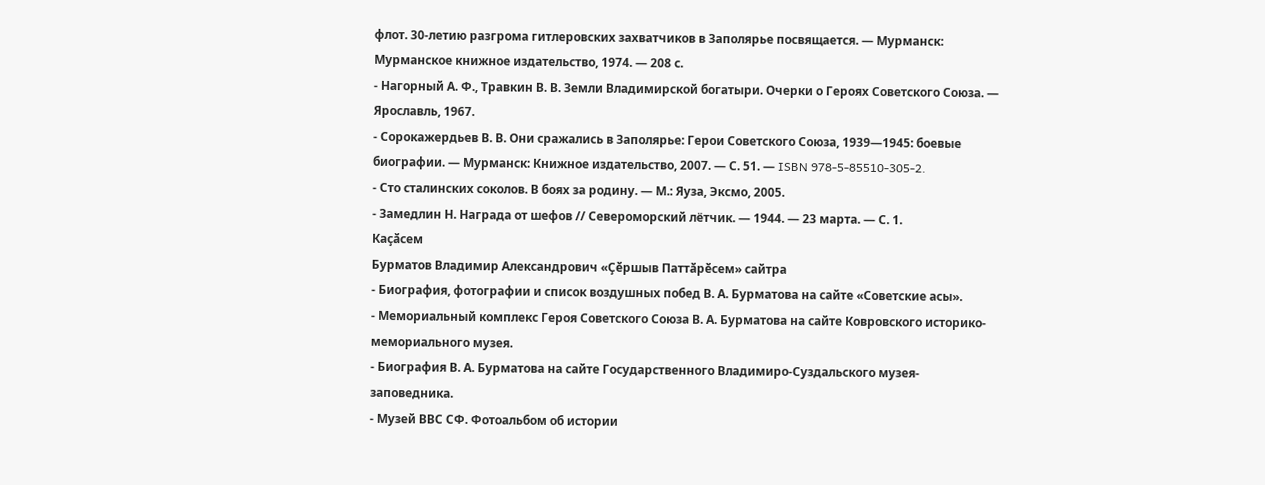флот. 30-летию разгрома гитлеровских захватчиков в Заполярье посвящается. — Мурманск: Мурманское книжное издательство, 1974. — 208 с.
- Нагорный А. Ф., Травкин В. В. Земли Владимирской богатыри. Очерки о Героях Советского Союза. — Ярославль, 1967.
- Сорокажердьев В. В. Они сражались в Заполярье: Герои Советского Союза, 1939—1945: боевые биографии. — Мурманск: Книжное издательство, 2007. — С. 51. — ISBN 978-5-85510-305-2.
- Сто сталинских соколов. В боях за родину. — М.: Яуза, Эксмо, 2005.
- Замедлин Н. Награда от шефов // Североморский лётчик. — 1944. — 23 марта. — С. 1.
Каҫӑсем
Бурматов Владимир Александрович «Ҫӗршыв Паттӑрӗсем» сайтра
- Биография, фотографии и список воздушных побед В. А. Бурматова на сайте «Советские асы».
- Мемориальный комплекс Героя Советского Союза В. А. Бурматова на сайте Ковровского историко-мемориального музея.
- Биография В. А. Бурматова на сайте Государственного Владимиро-Суздальского музея-заповедника.
- Музей ВВС СФ. Фотоальбом об истории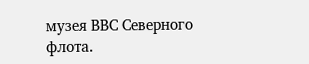музея ВВС Северного флота.